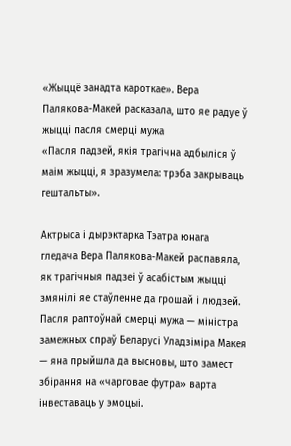«Жыццё занадта кароткае». Вера Палякова-Макей расказала, што яе радуе ў жыцці пасля смерці мужа
«Пасля падзей, якія трагічна адбыліся ў маім жыцці, я зразумела: трэба закрываць гештальты».

Актрыса і дырэктарка Тэатра юнага гледача Вера Палякова-Макей распавяла, як трагічныя падзеі ў асабістым жыцці змянілі яе стаўленне да грошай і людзей. Пасля раптоўнай смерці мужа — міністра замежных спраў Беларусі Уладзіміра Макея — яна прыйшла да высновы, што замест збірання на «чарговае футра» варта інвеставаць у эмоцыі.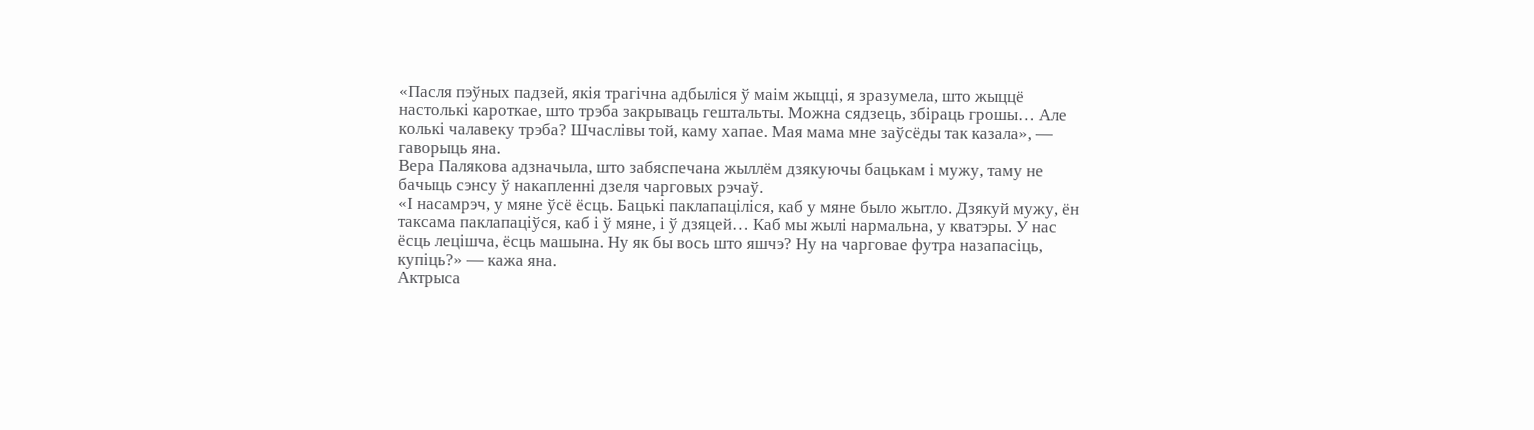«Пасля пэўных падзей, якія трагічна адбыліся ў маім жыцці, я зразумела, што жыццё настолькі кароткае, што трэба закрываць гештальты. Можна сядзець, збіраць грошы… Але колькі чалавеку трэба? Шчаслівы той, каму хапае. Мая мама мне заўсёды так казала», — гаворыць яна.
Вера Палякова адзначыла, што забяспечана жыллём дзякуючы бацькам і мужу, таму не бачыць сэнсу ў накапленні дзеля чарговых рэчаў.
«І насамрэч, у мяне ўсё ёсць. Бацькі паклапаціліся, каб у мяне было жытло. Дзякуй мужу, ён таксама паклапаціўся, каб і ў мяне, і ў дзяцей… Каб мы жылі нармальна, у кватэры. У нас ёсць лецішча, ёсць машына. Ну як бы вось што яшчэ? Ну на чарговае футра назапасіць, купіць?» — кажа яна.
Актрыса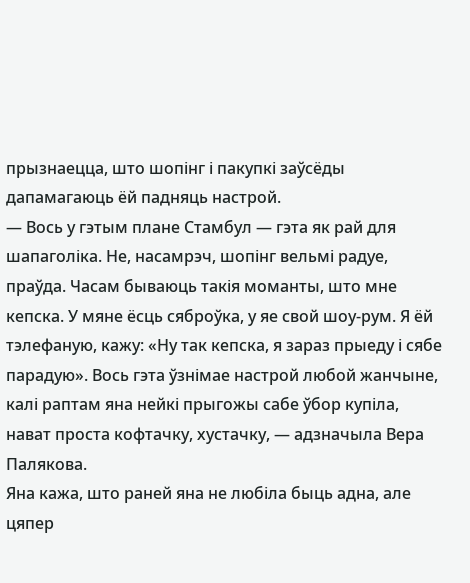прызнаецца, што шопінг і пакупкі заўсёды дапамагаюць ёй падняць настрой.
— Вось у гэтым плане Стамбул — гэта як рай для шапаголіка. Не, насамрэч, шопінг вельмі радуе, праўда. Часам бываюць такія моманты, што мне кепска. У мяне ёсць сяброўка, у яе свой шоу-рум. Я ёй тэлефаную, кажу: «Ну так кепска, я зараз прыеду і сябе парадую». Вось гэта ўзнімае настрой любой жанчыне, калі раптам яна нейкі прыгожы сабе ўбор купіла, нават проста кофтачку, хустачку, — адзначыла Вера Палякова.
Яна кажа, што раней яна не любіла быць адна, але цяпер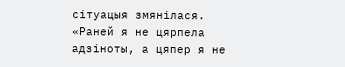сітуацыя змянілася.
«Раней я не цярпела адзіноты, а цяпер я не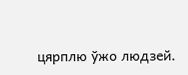цярплю ўжо людзей.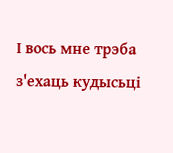І вось мне трэба з'ехаць кудысьці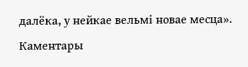далёка, у нейкае вельмі новае месца».
Каментары